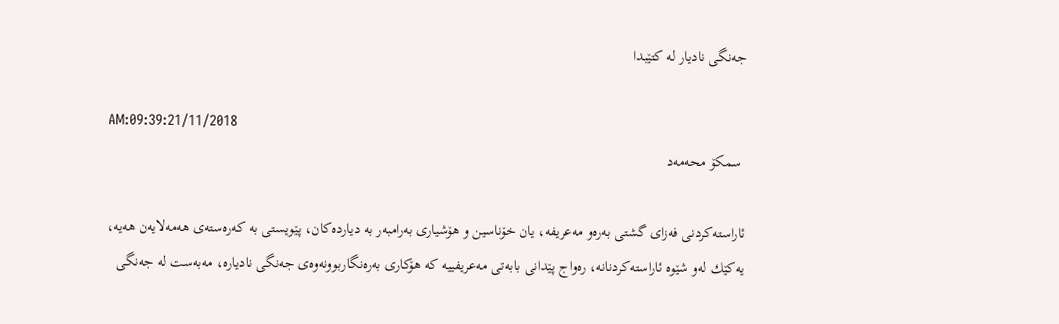جه‌نگى نادیار له‌ كتێبدا

AM:09:39:21/11/2018
 سمكۆ محه‌مه‌د

ئاراسته‌كردنى فه‌زاى گشتى به‌ره‌و مه‌عریفه‌، یان خۆناسین و هۆشیارى به‌رامبه‌ر به‌ دیارده‌كان، پێویستى به‌ كه‌ره‌سته‌ى هه‌مه‌لایه‌ن هه‌یه‌، یه‌كێك له‌و شێوه‌ ئاراسته‌كردنانه‌، ره‌واج پێدانى بابه‌تى مه‌عریفییه‌ كه‌ هۆكارى به‌ره‌نگاربوونه‌وه‌ى جه‌نگى نادیاره‌، مه‌به‌ست له‌ جه‌نگى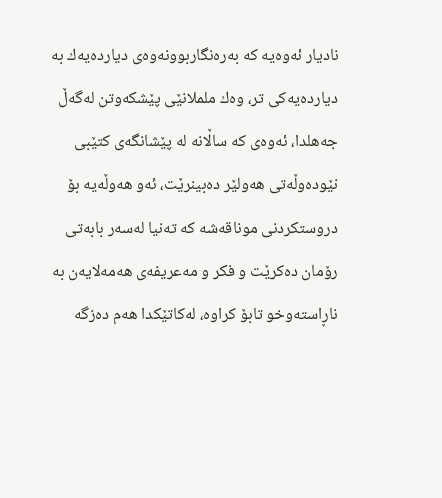نادیار ئه‌وه‌یه‌ كه‌ به‌ره‌نگاربوونه‌وه‌ى دیارده‌یه‌ك به‌ دیارده‌یه‌كى تر، وه‌ك ململانێى پێشكه‌وتن له‌گه‌ڵ جه‌هلدا، ئه‌وه‌ى كه‌ ساڵانه‌ له‌ پێشانگه‌ى كتێبى نێوده‌وڵه‌تى هه‌ولێر ده‌بینرێت، ئه‌و هه‌وڵه‌یه‌ بۆ دروستكردنى موناقه‌شه‌ كه‌ ته‌نیا له‌سه‌ر بابه‌تى رۆمان ده‌كرێت و فكر و مه‌عریفه‌ى هه‌مه‌لایه‌ن به‌ ناڕاسته‌وخو تابۆ كراوه‌، له‌كاتێكدا هه‌م ده‌زگه‌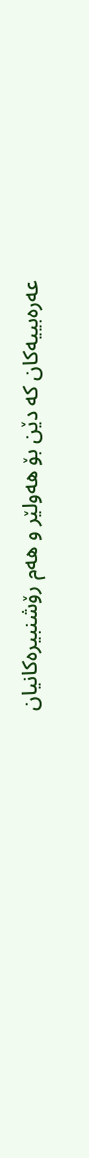عه‌ره‌بییه‌كان كه‌ دێن بۆ هه‌ولێر و هه‌م رۆشنبیره‌كانیان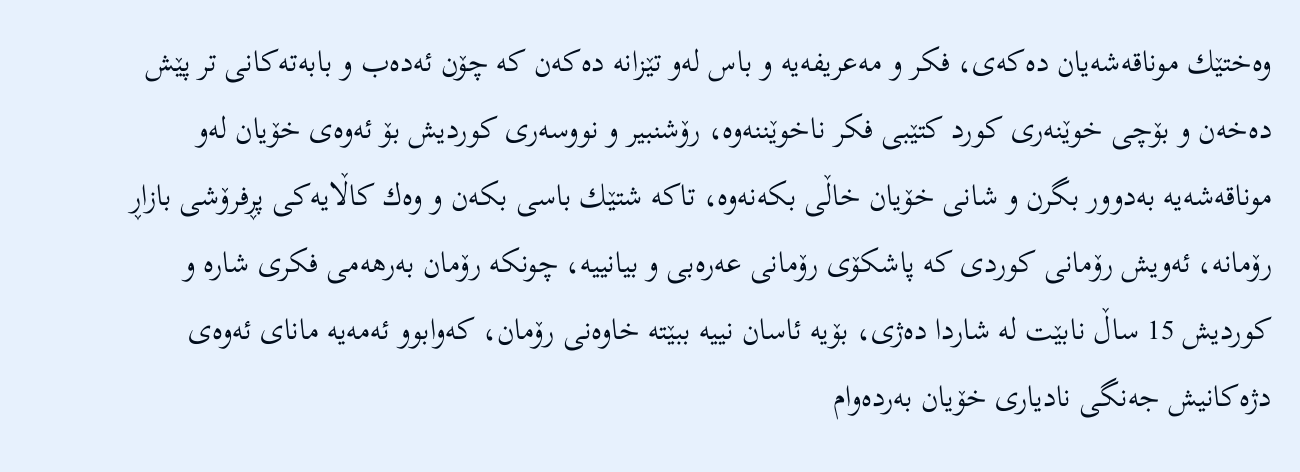وه‌ختێك موناقه‌شه‌یان ده‌كه‌ى، فكر و مه‌عریفه‌یه‌ و باس له‌و تێزانه‌ ده‌كه‌ن كه‌ چۆن ئه‌ده‌ب و بابه‌ته‌كانى تر پێش ده‌خه‌ن و بۆچى خوێنه‌رى كورد كتێبى فكر ناخوێننه‌وه‌، رۆشنبیر و نووسه‌ری كوردیش بۆ ئه‌وه‌ى خۆیان له‌و موناقه‌شه‌یه‌ به‌دوور بگرن و شانى خۆیان خاڵى بكه‌نه‌وه‌، تاكه‌ شتێك باسى بكه‌ن و وه‌ك كاڵایه‌كى پڕفرۆشى بازاڕ رۆمانه‌، ئه‌ویش رۆمانى كوردى كه‌ پاشكۆى رۆمانى عه‌ره‌بى و بیانییه‌، چونكه‌ رۆمان به‌رهه‌مى فكرى شاره‌ و كوردیش 15 ساڵ نابێت له‌ شاردا ده‌ژى، بۆیه‌ ئاسان نییه‌ ببێته‌ خاوه‌نى رۆمان، كه‌وابوو ئه‌مه‌یه‌ ماناى ئه‌وه‌ى دژه‌كانیش جه‌نگى نادیارى خۆیان به‌رده‌وام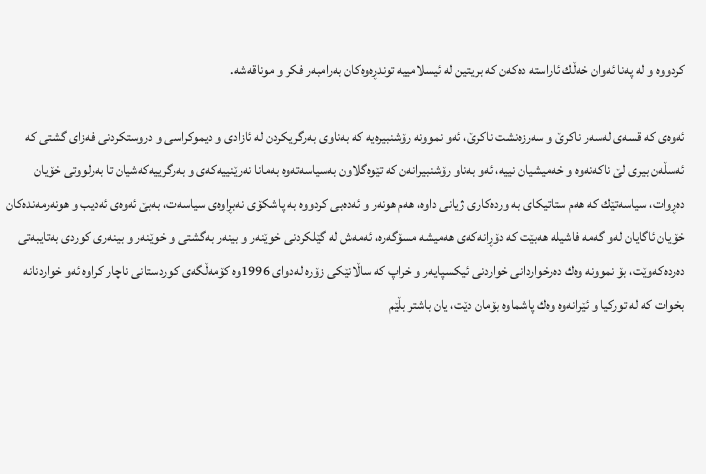كردووه‌ و له‌ په‌نا ئه‌وان خه‌ڵك ئاراسته‌ ده‌كه‌ن كه‌ بریتین له‌ ئیسلامییه‌ توندڕه‌وه‌كان به‌رامبه‌ر فكر و موناقه‌شه‌.

ئه‌وه‌ى كه‌ قسه‌ى له‌سه‌ر ناكرێ و سه‌رزه‌نشت ناكرێ، ئه‌و نموونه‌ رۆشنبیره‌یه‌ كه‌ به‌ناوى به‌رگریكردن له‌ ئازادى و دیموكراسى و دروستكردنى فه‌زاى گشتى كه‌ ئه‌سڵه‌ن بیرى لێ ناكه‌نه‌وه‌ و خه‌میشیان نییه‌، ئه‌و به‌ناو رۆشنبیرانه‌ن كه‌ تێوه‌گلاون به‌سیاسه‌ته‌وه‌ به‌مانا نه‌رێنییه‌كه‌ى و به‌رگرییه‌كه‌شیان تا به‌رلووتى خۆیان ده‌ڕوات، سیاسه‌تێك كه‌ هه‌م ستاتیكاى به‌ ورده‌كارى ژیانى داوه‌، هه‌م هونه‌ر و ئه‌ده‌بى كردووه‌ به‌ پاشكۆى نه‌بڕاوه‌ى سیاسه‌ت، به‌بێ ئه‌وه‌ى ئه‌دیب و هونه‌رمه‌نده‌كان خۆیان ئاگایان له‌و گه‌مه‌ فاشیله‌ هه‌بێت كه‌ دۆڕانه‌كه‌ى هه‌میشه‌ مسۆگه‌ره‌، ئه‌مه‌ش له‌ گێلكردنى خوێنه‌ر و بینه‌ر به‌گشتى و خوێنه‌ر و بینه‌رى كوردى به‌تایبه‌تى ده‌رده‌كه‌وێت، بۆ نموونه‌ وه‌ك ده‌رخواردانى خواردنى ئیكسپایه‌ر و خراپ كه‌ ساڵانێكى زۆره‌ له‌دواى 1996وه‌ كۆمه‌ڵگه‌ى كوردستانى ناچار كراوه‌ ئه‌و خواردنانه‌ بخوات كه‌ له‌ توركیا و ئێرانه‌وه‌ وه‌ك پاشماوه‌ بۆمان دێت، یان باشتر بڵێم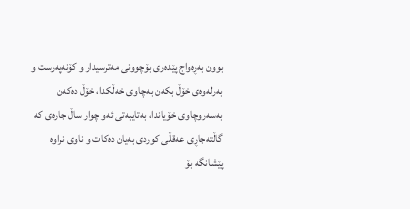بوون به‌ڕه‌واج پێده‌رى بۆچوونى مه‌ترسیدار و كۆنه‌په‌رست و به‌رله‌وه‌ى خۆڵ بكه‌ن به‌چاوى خه‌ڵكدا، خۆڵ ده‌كه‌ن به‌سه‌روچاوى خۆیاندا، به‌تایبه‌تى ئه‌و چوار ساڵ جاره‌ى كه‌ گاڵته‌جاڕى عه‌قڵى كوردى به‌یان ده‌كات و ناوى نراوه‌ پێشانگه‌ بۆ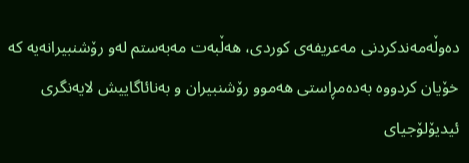ده‌وڵه‌مه‌ندكردنى مه‌عریفه‌ى كوردى، هه‌ڵبه‌ت مه‌به‌ستم له‌و رۆشنبیرانه‌یه‌ كه‌ خۆیان كردووه‌ به‌ده‌مڕاستى هه‌موو رۆشنبیران و به‌نائاگاییش لایه‌نگرى ئیدیۆلۆجیاى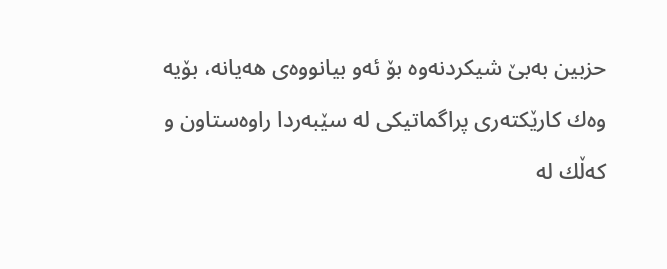حزبین به‌بێ شیكردنه‌وه‌ بۆ ئه‌و بیانووه‌ى هه‌یانه‌، بۆیه‌ وه‌ك كارێكته‌رى پراگماتیكى له‌ سێبه‌ردا راوه‌ستاون و كه‌ڵك له‌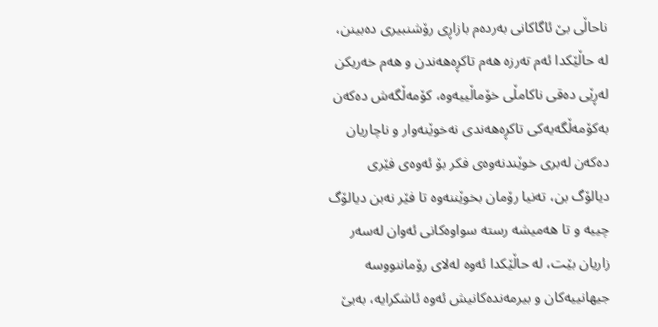ناحاڵى بێ ئاگاكانى به‌رده‌م بازاڕى رۆشنبیرى ده‌بینن، له‌ حاڵێكدا ئه‌م ته‌رزه‌ هه‌م تاكڕه‌هه‌ندن و هه‌م خه‌ریكن له‌ڕێى ده‌قى ناكامڵى خۆماڵییه‌وه‌، كۆمه‌ڵگه‌ش ده‌كه‌ن به‌كۆمه‌ڵگه‌یه‌كى تاكڕه‌هه‌ندى نه‌خوێنه‌وار و ناچاریان ده‌كه‌ن له‌برى خوێندنه‌وه‌ى فكر بۆ ئه‌وه‌ى فێرى دیالۆگ بن، ته‌نیا رۆمان بخوێننه‌وه‌ تا فێر نه‌بن دیالۆگ چییه‌ و تا هه‌میشه‌ رسته‌ سواوه‌كانى ئه‌وان له‌سه‌ر زاریان بێت، له‌ حاڵێكدا ئه‌وه‌ له‌لاى رۆماننووسه‌ جیهانییه‌كان و بیرمه‌نده‌كانیش ئه‌وه‌ ئاشكرایه‌، به‌بێ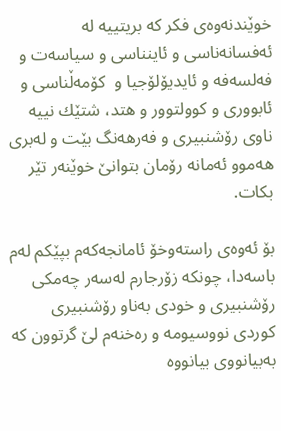خوێندنه‌وه‌ى فكر كه‌ بریتییه‌ له‌ ئه‌فسانه‌ناسى و ئاینناسى و سیاسه‌ت و فه‌لسه‌فه‌ و ئایدیۆلۆجیا و  كۆمه‌ڵناسى و ئابوورى و كوولتوور و هتد، شتێك نییه‌ ناوى رۆشنبیرى و فه‌رهه‌نگ بێت و له‌برى هه‌موو ئه‌مانه‌ رۆمان بتوانێ خوێنه‌ر تێر بكات.

بۆ ئه‌وه‌ى راسته‌وخۆ ئامانجه‌كه‌م بپێكم له‌م باسه‌دا، چونكه‌ زۆرجارم له‌سه‌ر چه‌مكى رۆشنبیرى و خودى به‌ناو رۆشنبیرى كوردى نووسیومه‌ و ره‌خنه‌م لێ گرتوون كه‌ به‌بیانووى بیانووه‌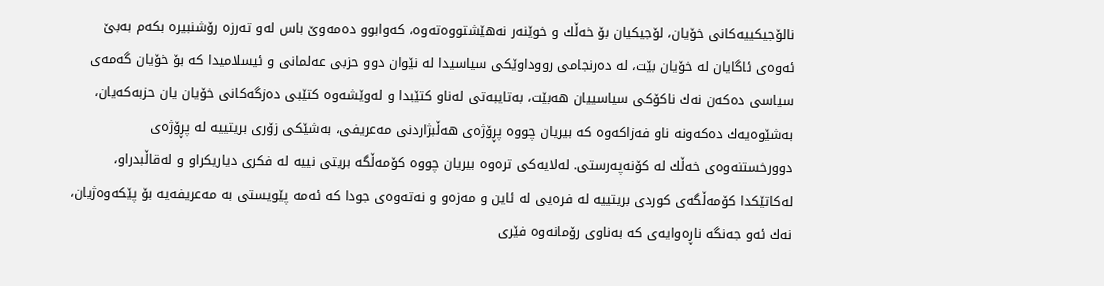نالۆجیكییه‌كانى خۆیان، لۆجیكیان بۆ خه‌ڵك و خوێنه‌ر نه‌هێشتووه‌ته‌وه‌، كه‌وابوو ده‌مه‌وێ باس له‌و ته‌رزه‌ رۆشنبیره‌ بكه‌م به‌بێ ئه‌وه‌ى ئاگایان له‌ خۆیان بێت، له‌ ده‌رنجامى رووداوێكى سیاسیدا له‌ نێوان دوو حزبى عه‌لمانى و ئیسلامیدا كه‌ بۆ خۆیان گه‌مه‌ى سیاسی ده‌كه‌ن نه‌ك ناكۆكى سیاسییان هه‌بێت، به‌تایبه‌تى له‌ناو كتێبدا و له‌وێشه‌وه‌ كتێبى ده‌زگه‌كانى خۆیان یان حزبه‌كه‌یان، به‌شێوه‌یه‌ك ده‌كه‌ونه‌ ناو فه‌زاكه‌وه‌ كه‌ بیریان چووه‌ پڕۆژه‌ى هه‌ڵبژاردنى مه‌عریفى، به‌شێكى زۆرى بریتییه‌ له‌ پڕۆژه‌ى دوورخستنه‌وه‌ى خه‌ڵك له‌ كۆنه‌په‌رستى. له‌لایه‌كى تره‌وه‌ بیریان چووه‌ كۆمه‌ڵگه‌ بریتی نییه‌ له‌ فكرى دیاریكراو و له‌قاڵبدراو، له‌كاتێكدا كۆمه‌ڵگه‌ى كوردى بریتییه‌ له‌ فره‌یى له‌ ئاین و مه‌زه‌و و نه‌ته‌وه‌ى جودا كه‌ ئه‌مه‌ پێویستى به‌ مه‌عریفه‌یه‌ بۆ پێكه‌وه‌ژیان، نه‌ك ئه‌و جه‌نگه‌ ناڕه‌وایه‌ى كه‌ به‌ناوى رۆمانه‌وه‌ فێرى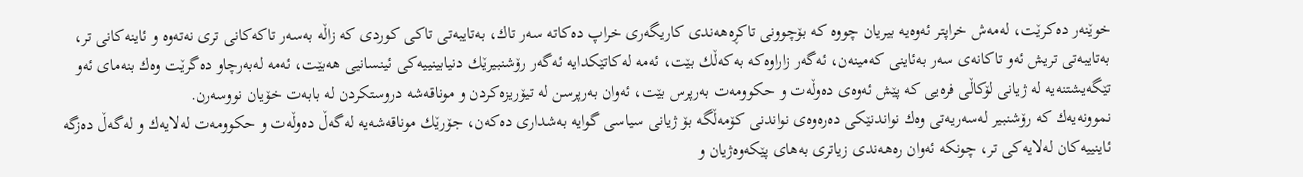خوێنه‌ر ده‌كرێت، له‌مه‌ش خراپتر ئه‌وه‌یه‌ بیریان چووه‌ كه‌ بۆچوونى تاكڕه‌هه‌ندى كاریگه‌رى خراپ ده‌كاته‌ سه‌ر تاك، به‌تایبه‌تى تاكى كوردى كه‌ زاڵه‌ به‌سه‌ر تاكه‌كانى ترى نه‌ته‌وه‌ و ئاینه‌كانى تر، به‌تایبه‌تى تریش ئه‌و تاكانه‌ى سه‌ر به‌ئاینى كه‌مینه‌ن، ئه‌گه‌ر زاراوه‌كه‌ به‌كه‌ڵك بێت، ئه‌مه‌ له‌كاتێكدایه‌ ئه‌گه‌ر رۆشنبیرێك دنیابینییه‌كى ئینسانیى هه‌بێت، ئه‌مه‌ له‌به‌رچاو ده‌گرێت وه‌ك بنه‌ماى ئه‌و تێگه‌یشتنه‌یه‌ له‌ ژیانى لۆكاڵى فره‌یى كه‌ پێش ئه‌وه‌ى ده‌وڵه‌ت و حكوومه‌ت به‌رپرس بێت، ئه‌وان به‌رپرسن له‌ تیۆریزه‌كردن و موناقه‌شه‌ دروستكردن له‌ بابه‌ت خۆیان نووسه‌رن.
نموونه‌یه‌ك كه‌ رۆشنبیر له‌سه‌ریه‌تى وه‌ك نواندنێكى ده‌ره‌وه‌ى نواندنى كۆمه‌ڵگه‌ بۆ ژیانى سیاسى گوایه‌ به‌شدارى ده‌كه‌ن، جۆرێك موناقه‌شه‌یه‌ له‌گه‌ڵ ده‌وڵه‌ت و حكوومه‌ت له‌لایه‌ك و له‌گه‌ڵ ده‌زگه‌ ئاینییه‌كان له‌لایه‌كى تر، چونكه‌ ئه‌وان ره‌هه‌ندى زیاترى به‌هاى پێكه‌وه‌ژیان و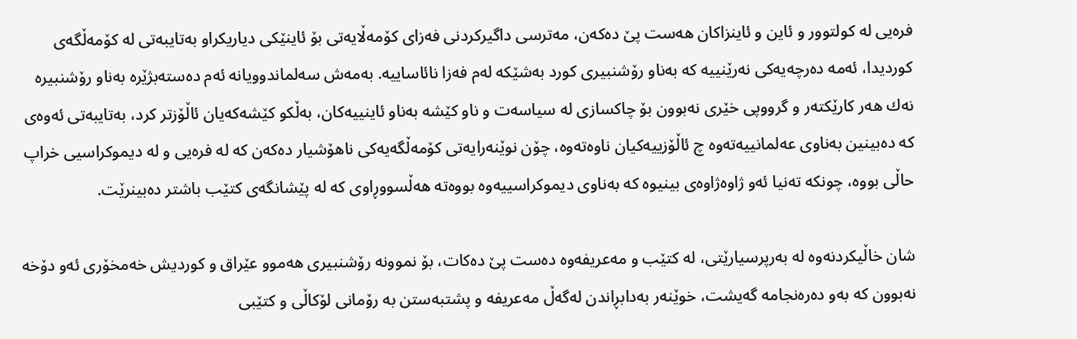فره‌یى له‌ كولتوور و ئاین و ئاینزاكان هه‌ست پێ ده‌كه‌ن، مه‌ترسى داگیركردنى فه‌زاى كۆمه‌ڵایه‌تى بۆ ئاینێكى دیاریكراو به‌تایبه‌تى له‌ كۆمه‌ڵگه‌ى كوردیدا، ئه‌مه‌ ده‌رچه‌یه‌كى نه‌رێنییه‌ كه‌ به‌ناو رۆشنبیرى كورد به‌شێكه‌ له‌م فه‌زا نائاساییه‌. به‌مه‌ش سه‌لماندوویانه‌ ئه‌م ده‌سته‌بژێره‌ به‌ناو رۆشنبیره‌ نه‌ك هه‌ر كارێكته‌ر و گرووپى خێرى نه‌بوون بۆ چاكسازى له‌ سیاسه‌ت و ناو كێشه‌ به‌ناو ئاینییه‌كان، به‌ڵكو كێشه‌كه‌یان ئاڵۆزتر كرد، به‌تایبه‌تى ئه‌وه‌ى كه‌ ده‌بینین به‌ناوى عه‌لمانییه‌ته‌وه‌ چ ئاڵۆزییه‌كیان ناوه‌ته‌وه‌، چۆن نوێنه‌رایه‌تى كۆمه‌ڵگه‌یه‌كى ناهۆشیار ده‌كه‌ن كه‌ له‌ فره‌یى و له‌ دیموكراسیی خراپ حاڵى بووه‌، چونكه‌ ته‌نیا ئه‌و ژاوه‌ژاوه‌ى بینیوه‌ كه‌ به‌ناوى دیموكراسییه‌وه‌ بووه‌ته‌ هه‌ڵسووڕاوى كه‌ له‌ پێشانگه‌ى كتێب باشتر ده‌بینرێت.

شان خاڵیكردنه‌وه‌ له‌ به‌رپرسیارێتى، له‌ كتێب و مه‌عریفه‌وه‌ ده‌ست پێ ده‌كات، بۆ نموونه‌ رۆشنبیرى هه‌موو عێراق و كوردیش خه‌مخۆرى ئه‌و دۆخه‌ نه‌بوون كه‌ به‌و ده‌ره‌نجامه‌ گه‌یشت، خوێنه‌ر به‌دابڕاندن له‌گه‌ڵ مه‌عریفه‌ و پشتبه‌ستن به‌ رۆمانى لۆكاڵى و كتێبى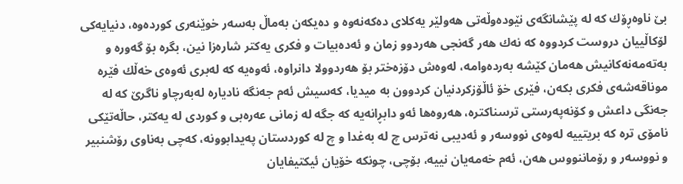بێ ناوه‌ڕۆك كه‌ له‌ پێشانگه‌ى نێوده‌وڵه‌تى هه‌ولێر یه‌كلای ده‌كه‌نه‌وه‌ و ده‌یكه‌ن به‌ماڵ به‌سه‌ر خوێنه‌رى كورده‌وه‌، دنیایه‌كى لۆكاڵییان دروست كردووه‌ كه‌ نه‌ك هه‌ر گه‌نجى هه‌ردوو زمان و ئه‌ده‌بیات و فكرى یه‌كتر شاره‌زا نین، بگره‌ بۆ گه‌وره‌ و به‌ته‌مه‌نه‌كانیش هه‌مان كێشه‌ به‌رده‌وامه‌، له‌وه‌ش دۆزه‌ختر بۆ هه‌ردوولا دانراوه‌، ئه‌وه‌یه‌ كه‌ له‌برى ئه‌وه‌ى خه‌ڵك فێره‌ موناقه‌شه‌ى فكرى بكه‌ن، فێرى خۆ ئاڵۆزكردنیان كردوون به‌ میدیا، كه‌سیش ئه‌م جه‌نگه‌ نادیاره‌ له‌به‌رچاو ناگرێ كه‌ له‌ جه‌نگى داعش و كۆنه‌په‌رستى ترسناكتره‌، هه‌روه‌ها ئه‌و دابڕانه‌یه‌ كه‌ جگه‌ له‌ زمانى عه‌ره‌بى و كوردى له‌ یه‌كتر، حاڵه‌تێكى نامۆى تره‌ كه‌ بریتییه‌ له‌وه‌ى نووسه‌ر و ئه‌دیبى نه‌ترس چ له‌ به‌غدا و چ له‌ كوردستان په‌یدابوونه‌، كه‌چى به‌ناوى رۆشنبیر و نووسه‌ر و رۆماننووس هه‌ن، ئه‌م خه‌مه‌یان نییه‌، بۆچى، چونكه‌ خۆیان ئیكتیفایان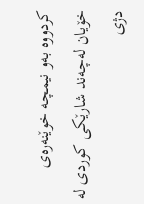كردووه‌ به‌و نیمچه‌ خوێنه‌ره‌ى خۆیان له‌چه‌ند شارێكى كوردى له‌ دژى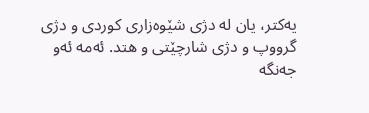یه‌كتر، یان له‌ دژى شێوه‌زارى كوردى و دژى گرووپ و دژى شارچێتى و هتد. ئه‌مه‌ ئه‌و جه‌نگه‌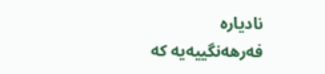نادیاره‌ فه‌رهه‌نگییه‌یه‌ كه‌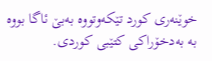خوێنه‌رى كورد تێكه‌وتووه‌ به‌بێ ئاگا بووه‌ به‌ به‌دخۆراكى كتێبى كوردى.